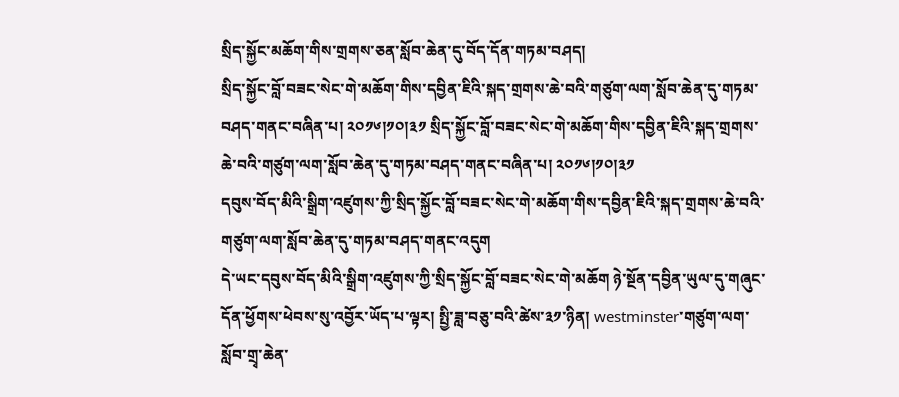སྲིད་སྐྱོང་མཆོག་གིས་གྲགས་ཅན་སློབ་ཆེན་དུ་བོད་དོན་གཏམ་བཤད།
སྲིད་སྐྱོང་བློ་བཟང་སེང་གེ་མཆོག་གིས་དབྱིན་ཇིའི་སྐད་གྲགས་ཆེ་བའི་གཙུག་ལག་སློབ་ཆེན་དུ་གཏམ་བཤད་གནང་བཞིན་པ། ༢༠༡༦།༡༠།༣༡ སྲིད་སྐྱོང་བློ་བཟང་སེང་གེ་མཆོག་གིས་དབྱིན་ཇིའི་སྐད་གྲགས་ཆེ་བའི་གཙུག་ལག་སློབ་ཆེན་དུ་གཏམ་བཤད་གནང་བཞིན་པ། ༢༠༡༦།༡༠།༣༡
དབུས་བོད་མིའི་སྒྲིག་འཛུགས་ཀྱི་སྲིད་སྐྱོང་བློ་བཟང་སེང་གེ་མཆོག་གིས་དབྱིན་ཇིའི་སྐད་གྲགས་ཆེ་བའི་གཙུག་ལག་སློབ་ཆེན་དུ་གཏམ་བཤད་གནང་འདུག
དེ་ཡང་དབུས་བོད་མིའི་སྒྲིག་འཛུགས་ཀྱི་སྲིད་སྐྱོང་བློ་བཟང་སེང་གེ་མཆོག ཉེ་སྔོན་དབྱིན་ཡུལ་དུ་གཞུང་དོན་ཕྱོགས་ཕེབས་སུ་འབྱོར་ཡོད་པ་ལྟར། སྤྱི་ཟླ་བཅུ་བའི་ཚེས་༣༡་ཉིན། westminster་གཙུག་ལག་སློབ་གྲྭ་ཆེན་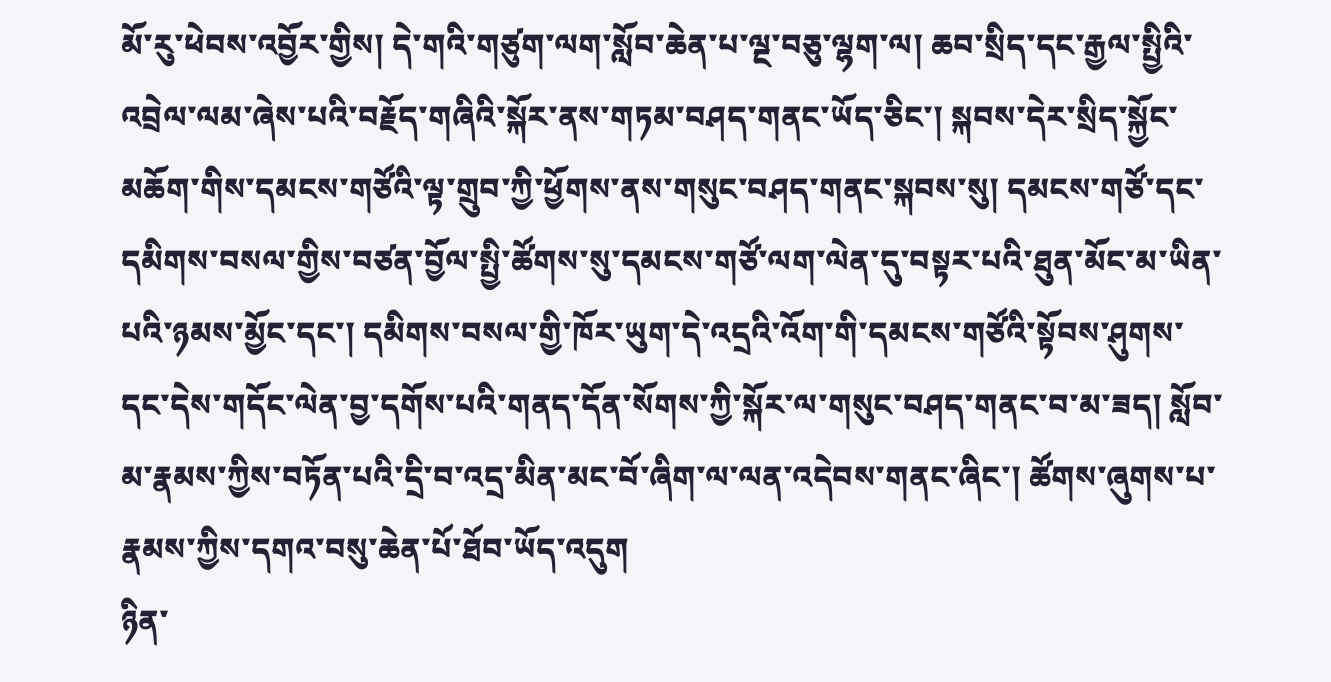མོ་རུ་ཕེབས་འབྱོར་གྱིས། དེ་གའི་གཙུག་ལག་སློབ་ཆེན་པ་ལྔ་བཅུ་ལྷག་ལ། ཆབ་སྲིད་དང་རྒྱལ་སྤྱིའི་འབྲེལ་ལམ་ཞེས་པའི་བརྗོད་གཞིའི་སྐོར་ནས་གཏམ་བཤད་གནང་ཡོད་ཅིང་། སྐབས་དེར་སྲིད་སྐྱོང་མཆོག་གིས་དམངས་གཙོའི་ལྟ་གྲུབ་ཀྱི་ཕྱོགས་ནས་གསུང་བཤད་གནང་སྐབས་སུ། དམངས་གཙོ་དང་དམིགས་བསལ་གྱིས་བཙན་བྱོལ་སྤྱི་ཚོགས་སུ་དམངས་གཙོ་ལག་ལེན་དུ་བསྟར་པའི་ཐུན་མོང་མ་ཡིན་པའི་ཉམས་མྱོང་དང་། དམིགས་བསལ་གྱི་ཁོར་ཡུག་དེ་འདྲའི་འོག་གི་དམངས་གཙོའི་སྟོབས་ཤུགས་དང་དེས་གདོང་ལེན་བྱ་དགོས་པའི་གནད་དོན་སོགས་ཀྱི་སྐོར་ལ་གསུང་བཤད་གནང་བ་མ་ཟད། སློབ་མ་རྣམས་ཀྱིས་བཏོན་པའི་དྲི་བ་འདྲ་མིན་མང་བོ་ཞིག་ལ་ལན་འདེབས་གནང་ཞིང་། ཚོགས་ཞུགས་པ་རྣམས་ཀྱིས་དགའ་བསུ་ཆེན་པོ་ཐོབ་ཡོད་འདུག
ཉིན་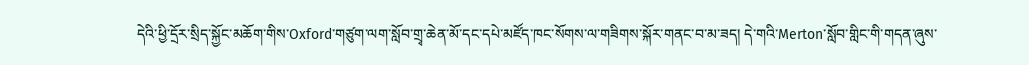དེའི་ཕྱི་དྲོར་སྲིད་སྐྱོང་མཆོག་གིས་Oxford་གཙུག་ལག་སློབ་གྲྭ་ཆེན་མོ་དང་དཔེ་མཛོད་ཁང་སོགས་ལ་གཟིགས་སྐོར་གནང་བ་མ་ཟད། དེ་གའི་Merton་སློབ་གླིང་གི་གདན་ཞུས་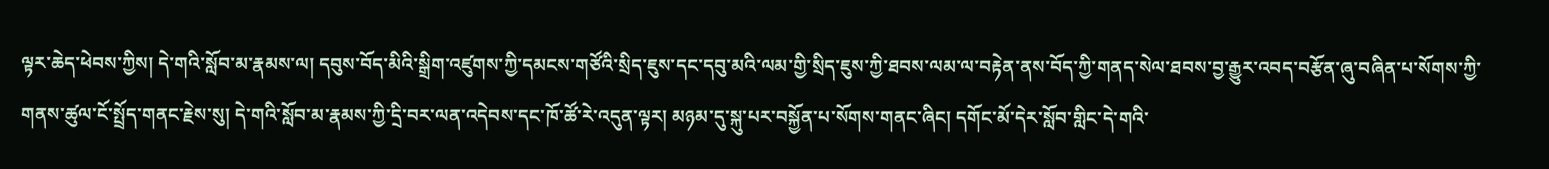ལྟར་ཆེད་ཕེབས་ཀྱིས། དེ་གའི་སློབ་མ་རྣམས་ལ། དབུས་བོད་མིའི་སྒྲིག་འཛུགས་ཀྱི་དམངས་གཙོའི་སྲིད་ཇུས་དང་དབུ་མའི་ལམ་གྱི་སྲིད་ཇུས་ཀྱི་ཐབས་ལམ་ལ་བརྟེན་ནས་བོད་ཀྱི་གནད་སེལ་ཐབས་བྱ་རྒྱུར་འབད་བརྩོན་ཞུ་བཞིན་པ་སོགས་ཀྱི་གནས་ཚུལ་ངོ་སྤྲོད་གནང་རྗེས་སུ། དེ་གའི་སློབ་མ་རྣམས་ཀྱི་དྲི་བར་ལན་འདེབས་དང་ཁོ་ཚོ་རེ་འདུན་ལྟར། མཉམ་དུ་སྐུ་པར་བསྐྱོན་པ་སོགས་གནང་ཞིང། དགོང་མོ་དེར་སློབ་གླིང་དེ་གའི་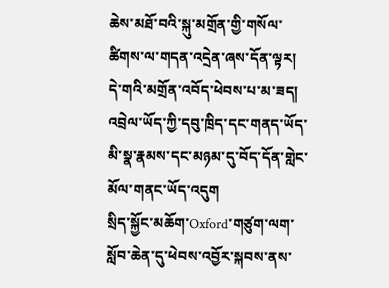ཆེས་མཐོ་བའི་སྐུ་མགྲོན་གྱི་གསོལ་ཚིགས་ལ་གདན་འདྲེན་ཞས་དོན་ལྟར། དེ་གའི་མགྲོན་འབོད་ཕེབས་པ་མ་ཟད། འབྲེལ་ཡོད་ཀྱི་དབུ་ཁྲིད་དང་གནད་ཡོད་མི་སྣ་རྣམས་དང་མཉམ་དུ་བོད་དོན་གླེང་མོལ་གནང་ཡོད་འདུག
སྲིད་སྐྱོང་མཆོག་Oxford་གཙུག་ལག་སློབ་ཆེན་དུ་ཕེབས་འབྱོར་སྐབས་ནས་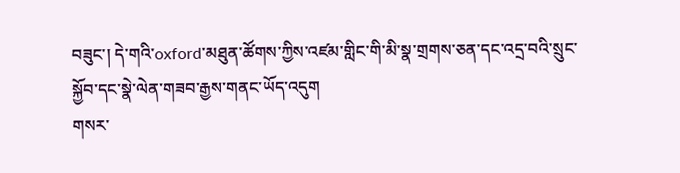བཟུང་། དེ་གའི་oxford་མཐུན་ཚོགས་ཀྱིས་འཛམ་གླིང་གི་མི་སྣ་གྲགས་ཅན་དང་འདྲ་བའི་སྲུང་སྐྱོབ་དང་སྣེ་ལེན་གཟབ་རྒྱས་གནང་ཡོད་འདུག
གསར་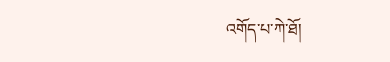འགོད་པ་ཀེ་ཐོ།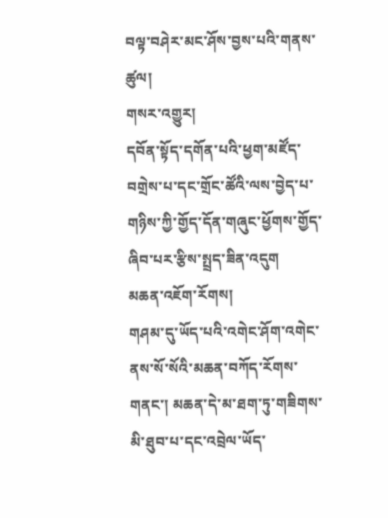བལྟ་བཤེར་མང་ཤོས་བྱས་པའི་གནས་ཚུལ།
གསར་འགྱུར།
དབོན་སྟོད་དགོན་པའི་ཕྱག་མཛོད་བགྲེས་པ་དང་གྲོང་ཚོའི་ལས་བྱེད་པ་གཉིས་ཀྱི་གྱོད་དོན་གཞུང་ཕྱོགས་གྱོད་ཞིབ་པར་རྩིས་སྤྲད་ཟིན་འདུག
མཆན་འཇོག་རོགས།
གཤམ་དུ་ཡོད་པའི་འགེང་ཤོག་འགེང་ནས་སོ་སོའི་མཆན་བཀོད་རོགས་གནང་། མཆན་དེ་མ་ཐག་ཏུ་གཟིགས་མི་ཐུབ་པ་དང་འབྲེལ་ཡོད་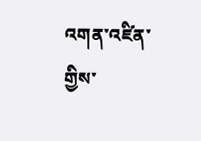འགན་འཛིན་གྱིས་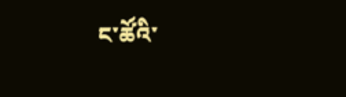ང་ཚོའི་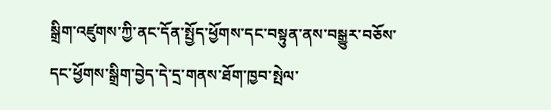སྒྲིག་འཛུགས་ཀྱི་ནང་དོན་སྤྱོད་ཕྱོགས་དང་བསྟུན་ནས་བསྒྱུར་བཅོས་དང་ཕྱོགས་སྒྲིག་བྱེད་དེ་དྲ་གནས་ཐོག་ཁྱབ་སྤེལ་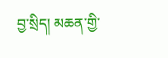བྱ་སྲིད། མཆན་གྱི་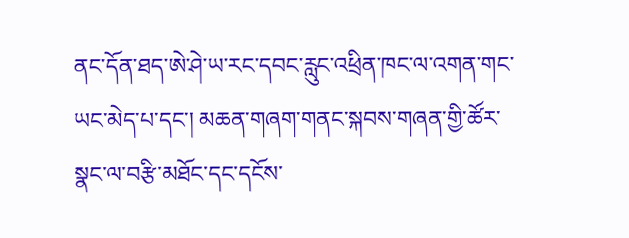ནང་དོན་ཐད་ཨེ་ཤེ་ཡ་རང་དབང་རླུང་འཕྲིན་ཁང་ལ་འགན་གང་ཡང་མེད་པ་དང་། མཆན་གཞག་གནང་སྐབས་གཞན་གྱི་ཚོར་སྣང་ལ་བརྩི་མཐོང་དང་དངོས་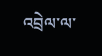འབྲེལ་ལ་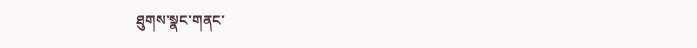ཐུགས་སྣང་གནང་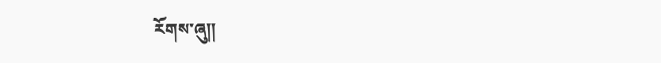རོགས་ཞུ༎